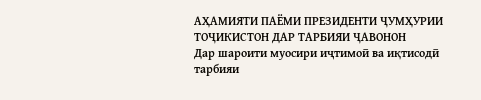АҲАМИЯТИ ПАЁМИ ПРЕЗИДЕНТИ ҶУМҲУРИИ ТОҶИКИСТОН ДАР ТАРБИЯИ ҶАВОНОН
Дар шароити муосири иҷтимоӣ ва иқтисодӣ тарбияи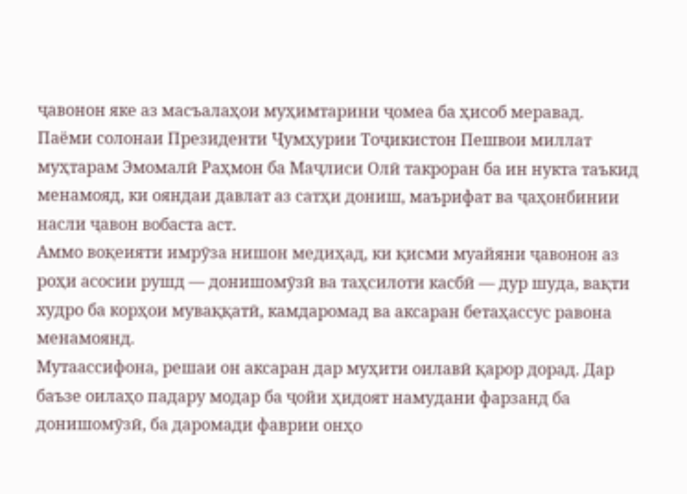ҷавонон яке аз масъалаҳои муҳимтарини ҷомеа ба ҳисоб меравад.
Паёми солонаи Президенти Ҷумҳурии Тоҷикистон Пешвои миллат муҳтарам Эмомалӣ Раҳмон ба Маҷлиси Олӣ такроран ба ин нукта таъкид менамояд, ки ояндаи давлат аз сатҳи дониш, маърифат ва ҷаҳонбинии насли ҷавон вобаста аст.
Аммо воқеияти имрӯза нишон медиҳад, ки қисми муайяни ҷавонон аз роҳи асосии рушд — донишомӯзӣ ва таҳсилоти касбӣ — дур шуда, вақти худро ба корҳои муваққатӣ, камдаромад ва аксаран бетаҳассус равона менамоянд.
Мутаассифона, решаи он аксаран дар муҳити оилавӣ қарор дорад. Дар баъзе оилаҳо падару модар ба ҷойи ҳидоят намудани фарзанд ба донишомӯзӣ, ба даромади фаврии онҳо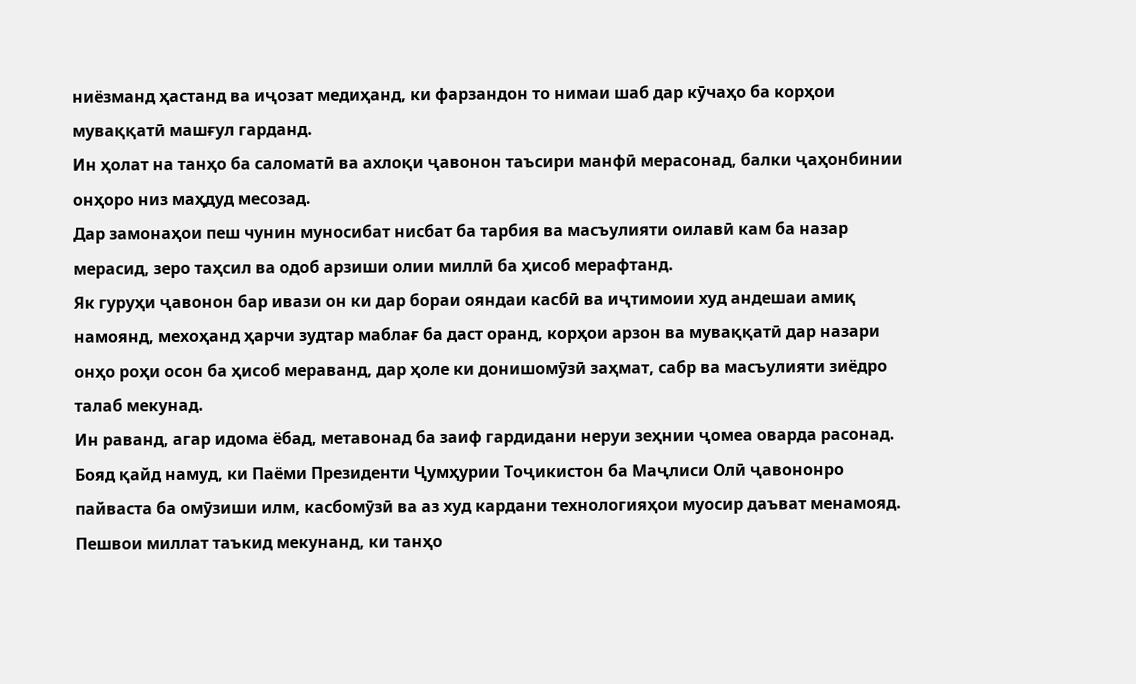ниёзманд ҳастанд ва иҷозат медиҳанд, ки фарзандон то нимаи шаб дар кӯчаҳо ба корҳои муваққатӣ машғул гарданд.
Ин ҳолат на танҳо ба саломатӣ ва ахлоқи ҷавонон таъсири манфӣ мерасонад, балки ҷаҳонбинии онҳоро низ маҳдуд месозад.
Дар замонаҳои пеш чунин муносибат нисбат ба тарбия ва масъулияти оилавӣ кам ба назар мерасид, зеро таҳсил ва одоб арзиши олии миллӣ ба ҳисоб мерафтанд.
Як гуруҳи ҷавонон бар ивази он ки дар бораи ояндаи касбӣ ва иҷтимоии худ андешаи амиқ намоянд, мехоҳанд ҳарчи зудтар маблағ ба даст оранд, корҳои арзон ва муваққатӣ дар назари онҳо роҳи осон ба ҳисоб мераванд, дар ҳоле ки донишомӯзӣ заҳмат, сабр ва масъулияти зиёдро талаб мекунад.
Ин раванд, агар идома ёбад, метавонад ба заиф гардидани неруи зеҳнии ҷомеа оварда расонад.
Бояд қайд намуд, ки Паёми Президенти Ҷумҳурии Тоҷикистон ба Маҷлиси Олӣ ҷавононро пайваста ба омӯзиши илм, касбомӯзӣ ва аз худ кардани технологияҳои муосир даъват менамояд.
Пешвои миллат таъкид мекунанд, ки танҳо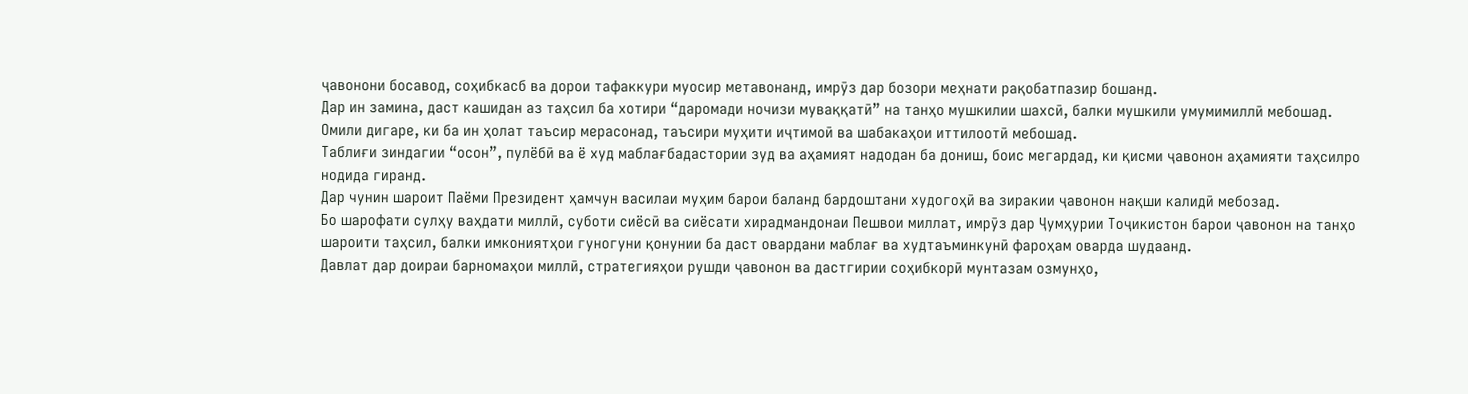ҷавонони босавод, соҳибкасб ва дорои тафаккури муосир метавонанд, имрӯз дар бозори меҳнати рақобатпазир бошанд.
Дар ин замина, даст кашидан аз таҳсил ба хотири “даромади ночизи муваққатӣ” на танҳо мушкилии шахсӣ, балки мушкили умумимиллӣ мебошад.
Омили дигаре, ки ба ин ҳолат таъсир мерасонад, таъсири муҳити иҷтимоӣ ва шабакаҳои иттилоотӣ мебошад.
Таблиғи зиндагии “осон”, пулёбӣ ва ё худ маблағбадастории зуд ва аҳамият надодан ба дониш, боис мегардад, ки қисми ҷавонон аҳамияти таҳсилро нодида гиранд.
Дар чунин шароит Паёми Президент ҳамчун василаи муҳим барои баланд бардоштани худогоҳӣ ва зиракии ҷавонон нақши калидӣ мебозад.
Бо шарофати сулҳу ваҳдати миллӣ, суботи сиёсӣ ва сиёсати хирадмандонаи Пешвои миллат, имрӯз дар Ҷумҳурии Тоҷикистон барои ҷавонон на танҳо шароити таҳсил, балки имкониятҳои гуногуни қонунии ба даст овардани маблағ ва худтаъминкунӣ фароҳам оварда шудаанд.
Давлат дар доираи барномаҳои миллӣ, стратегияҳои рушди ҷавонон ва дастгирии соҳибкорӣ мунтазам озмунҳо,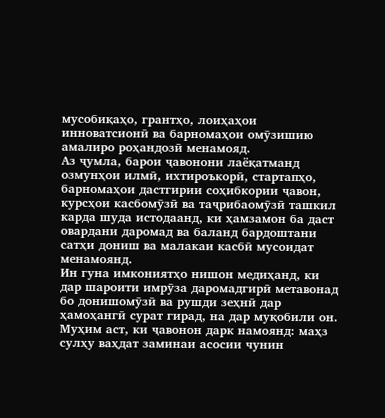мусобиқаҳо, грантҳо, лоиҳаҳои инноватсионӣ ва барномаҳои омӯзишию амалиро роҳандозӣ менамояд.
Аз ҷумла, барои ҷавонони лаёқатманд озмунҳои илмӣ, ихтироъкорӣ, стартапҳо, барномаҳои дастгирии соҳибкории ҷавон, курсҳои касбомӯзӣ ва таҷрибаомӯзӣ ташкил карда шуда истодаанд, ки ҳамзамон ба даст овардани даромад ва баланд бардоштани сатҳи дониш ва малакаи касбӣ мусоидат менамоянд.
Ин гуна имкониятҳо нишон медиҳанд, ки дар шароити имрӯза даромадгирӣ метавонад бо донишомӯзӣ ва рушди зеҳнӣ дар ҳамоҳангӣ сурат гирад, на дар муқобили он.
Муҳим аст, ки ҷавонон дарк намоянд: маҳз сулҳу ваҳдат заминаи асосии чунин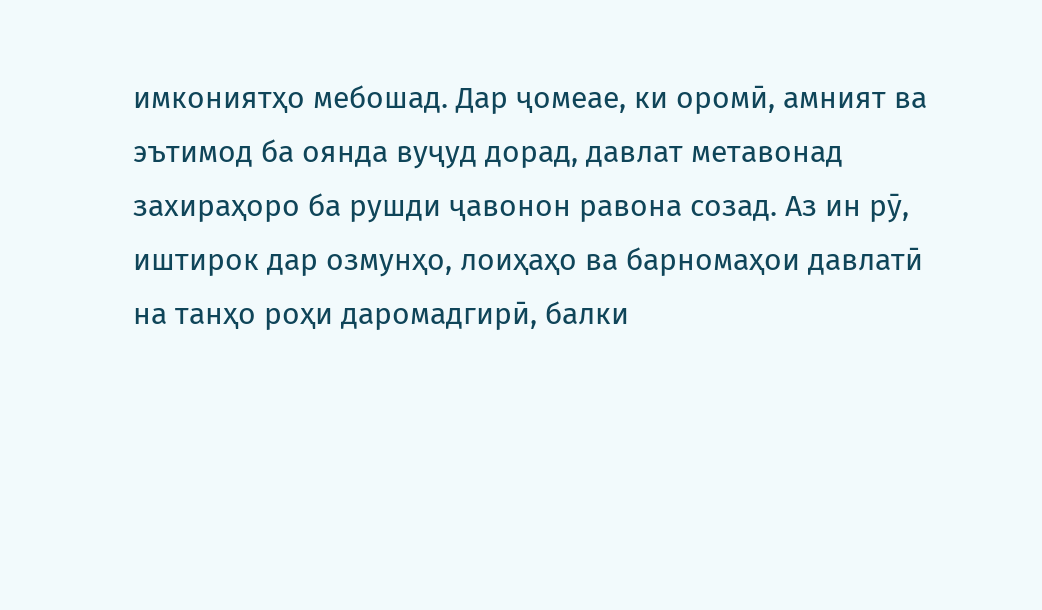имкониятҳо мебошад. Дар ҷомеае, ки оромӣ, амният ва эътимод ба оянда вуҷуд дорад, давлат метавонад захираҳоро ба рушди ҷавонон равона созад. Аз ин рӯ, иштирок дар озмунҳо, лоиҳаҳо ва барномаҳои давлатӣ на танҳо роҳи даромадгирӣ, балки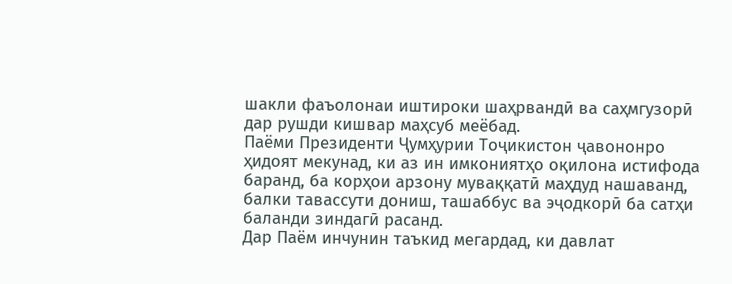шакли фаъолонаи иштироки шаҳрвандӣ ва саҳмгузорӣ дар рушди кишвар маҳсуб меёбад.
Паёми Президенти Ҷумҳурии Тоҷикистон ҷавононро ҳидоят мекунад, ки аз ин имкониятҳо оқилона истифода баранд, ба корҳои арзону муваққатӣ маҳдуд нашаванд, балки тавассути дониш, ташаббус ва эҷодкорӣ ба сатҳи баланди зиндагӣ расанд.
Дар Паём инчунин таъкид мегардад, ки давлат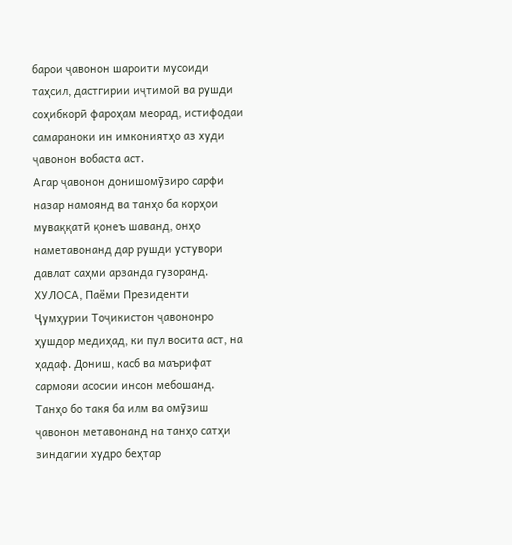барои ҷавонон шароити мусоиди таҳсил, дастгирии иҷтимоӣ ва рушди соҳибкорӣ фароҳам меорад, истифодаи самараноки ин имкониятҳо аз худи ҷавонон вобаста аст.
Агар ҷавонон донишомӯзиро сарфи назар намоянд ва танҳо ба корҳои муваққатӣ қонеъ шаванд, онҳо наметавонанд дар рушди устувори давлат саҳми арзанда гузоранд.
ХУЛОСА, Паёми Президенти Ҷумҳурии Тоҷикистон ҷавононро ҳушдор медиҳад, ки пул восита аст, на ҳадаф. Дониш, касб ва маърифат сармояи асосии инсон мебошанд. Танҳо бо такя ба илм ва омӯзиш ҷавонон метавонанд на танҳо сатҳи зиндагии худро беҳтар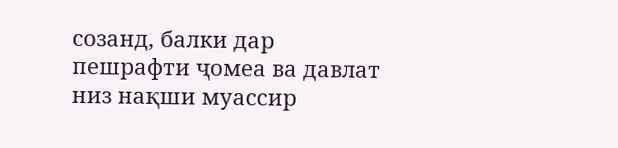созанд, балки дар пешрафти ҷомеа ва давлат низ нақши муассир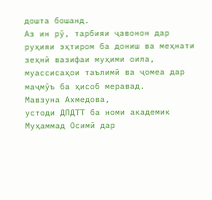дошта бошанд.
Аз ин рӯ, тарбияи ҷавонон дар руҳияи эҳтиром ба дониш ва меҳнати зеҳнӣ вазифаи муҳими оила, муассисаҳои таълимӣ ва ҷомеа дар маҷмӯъ ба ҳисоб меравад.
Мавзуна Ахмедова,
устоди ДПДТТ ба номи академик Муҳаммад Осимӣ дар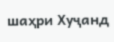шаҳри Хуҷанд